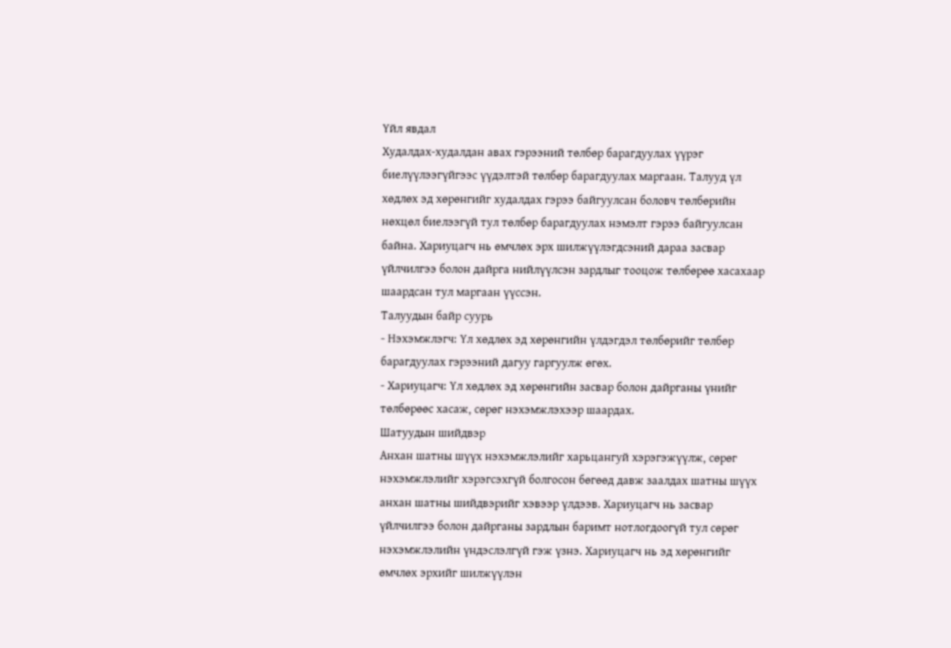Үйл явдал
Худалдах-худалдан авах гэрээний төлбөр барагдуулах үүрэг биелүүлээгүйгээс үүдэлтэй төлбөр барагдуулах маргаан. Талууд үл хөдлөх эд хөрөнгийг худалдах гэрээ байгуулсан боловч төлбөрийн нөхцөл биелээгүй тул төлбөр барагдуулах нэмэлт гэрээ байгуулсан байна. Хариуцагч нь өмчлөх эрх шилжүүлэгдсэний дараа засвар үйлчилгээ болон дайрга нийлүүлсэн зардлыг тооцож төлбөрөө хасахаар шаардсан тул маргаан үүссэн.
Талуудын байр суурь
- Нэхэмжлэгч: Үл хөдлөх эд хөрөнгийн үлдэгдэл төлбөрийг төлбөр барагдуулах гэрээний дагуу гаргуулж өгөх.
- Хариуцагч: Үл хөдлөх эд хөрөнгийн засвар болон дайрганы үнийг төлбөрөөс хасаж, сөрөг нэхэмжлэхээр шаардах.
Шатуудын шийдвэр
Анхан шатны шүүх нэхэмжлэлийг харьцангуй хэрэгэжүүлж, сөрөг нэхэмжлэлийг хэрэгсэхгүй болгосон бөгөөд давж заалдах шатны шүүх анхан шатны шийдвэрийг хэвээр үлдээв. Хариуцагч нь засвар үйлчилгээ болон дайрганы зардлын баримт нотлогдоогүй тул сөрөг нэхэмжлэлийн үндэслэлгүй гэж үзнэ. Хариуцагч нь эд хөрөнгийг өмчлөх эрхийг шилжүүлэн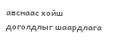авснаас хойш доголдлыг шаардлага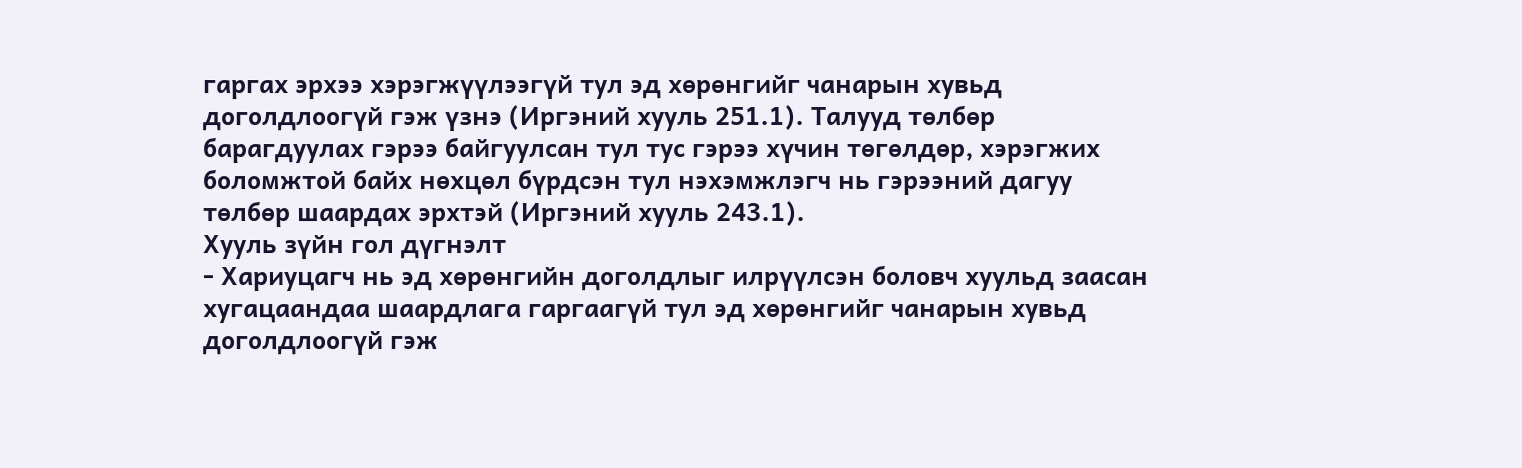гаргах эрхээ хэрэгжүүлээгүй тул эд хөрөнгийг чанарын хувьд доголдлоогүй гэж үзнэ (Иргэний хууль 251.1). Талууд төлбөр барагдуулах гэрээ байгуулсан тул тус гэрээ хүчин төгөлдөр, хэрэгжих боломжтой байх нөхцөл бүрдсэн тул нэхэмжлэгч нь гэрээний дагуу төлбөр шаардах эрхтэй (Иргэний хууль 243.1).
Хууль зүйн гол дүгнэлт
- Хариуцагч нь эд хөрөнгийн доголдлыг илрүүлсэн боловч хуульд заасан хугацаандаа шаардлага гаргаагүй тул эд хөрөнгийг чанарын хувьд доголдлоогүй гэж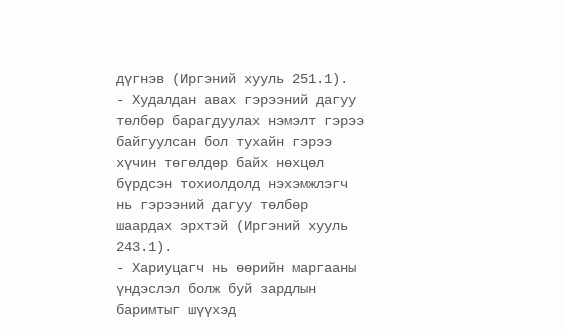дүгнэв (Иргэний хууль 251.1).
- Худалдан авах гэрээний дагуу төлбөр барагдуулах нэмэлт гэрээ байгуулсан бол тухайн гэрээ хүчин төгөлдөр байх нөхцөл бүрдсэн тохиолдолд нэхэмжлэгч нь гэрээний дагуу төлбөр шаардах эрхтэй (Иргэний хууль 243.1).
- Хариуцагч нь өөрийн маргааны үндэслэл болж буй зардлын баримтыг шүүхэд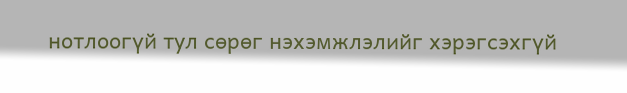нотлоогүй тул сөрөг нэхэмжлэлийг хэрэгсэхгүй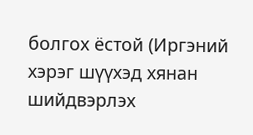болгох ёстой (Иргэний хэрэг шүүхэд хянан шийдвэрлэх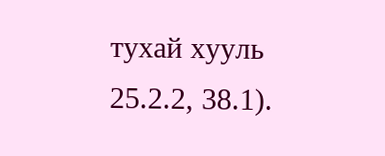тухай хууль 25.2.2, 38.1).